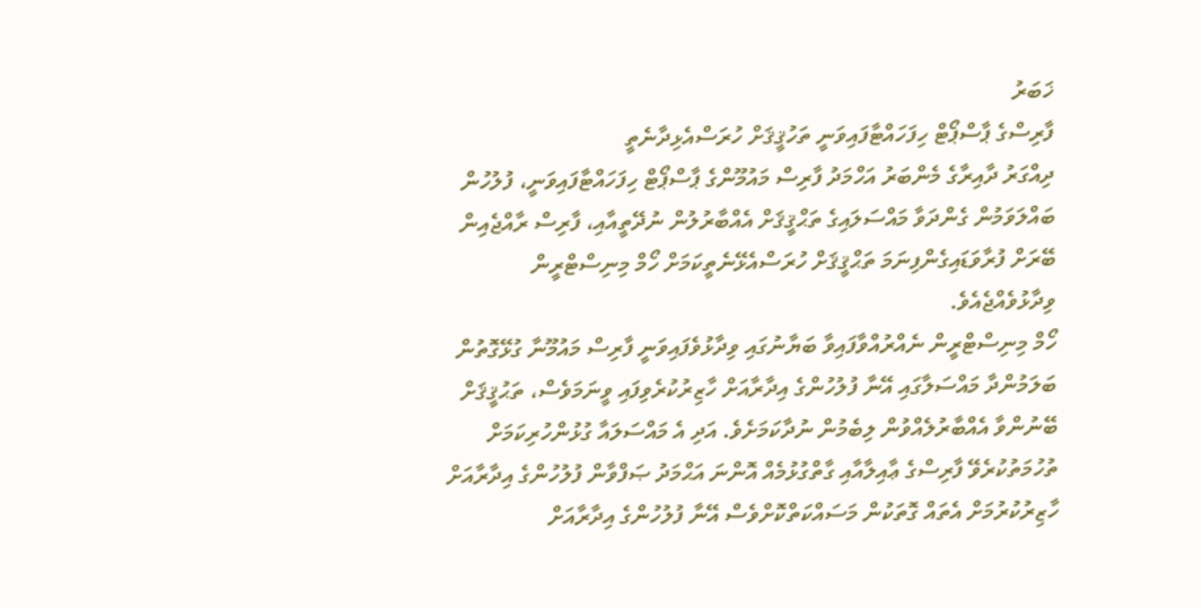ޚަބަރު
ފާރިސްގެ ޕާސްޕޯޓް ހިފަހައްޓާފައިވަނީ ތަހުޤީޤަށް ހުރަސްއެޅިދާނެތީ
ދިއްގަރު ދާއިރާގެ މެންބަރު އަހްމަދު ފާރިސް މައުމޫންގެ ޕާސްޕޯޓް ހިފަހައްޓާފައިވަނީ، ފުލުހުން ބައްލަވަމުން ގެންދަވާ މައްސަލައިގެ ތަޙްޤީޤަށް އެއްބާރުލުން ނުދޭތީއާއި، ފާރިސް ރާއްޖެއިން ބޭރަށް ފުރާވަޑައިގެންފިނަމަ ތަޙްޤީޤަށް ހުރަސްއެޅޭނެތީކަމަށް ހޯމް މިނިސްޓްރީން ވިދާޅުވެއްޖެއެވެ.
ހޯމް މިނިސްޓްރީން ނެއްރުއްވާފައިވާ ބަޔާނުގައި ވިދާޅުވެފައިވަނީ ފާރިސް މައުމޫނާ ގުޅޭގޮތުން ބަލަމުންދާ މައްސަލާގައި އޭނާ ފުލުހުންގެ އިދާރާއަށް ހާޒިރުކުރެވިފައި ވީނަމަވެސް، ތަޙުޤީޤަށް ބޭނުންވާ އެއްބާރުލެއްވުން ލިބެމުން ނުދާކަމަށެވެ. އަދި އެ މައްސަލައާ ގުޅުންހުރިކަމަށް ތުހުމަތުކުރެވޭ ފާރިސްގެ ޢާއިލާއާއި ގާތްގުޅުމެއް އޮންނަ އަޙްމަދު ޞަފްވާން ފުލުހުންގެ އިދާރާއަށް ހާޒިރުކުރުމަށް އެތައް ގޮތަކުން މަސައްކަތްކޮށްވެސް އޭނާ ފުލުހުންގެ އިދާރާއަށް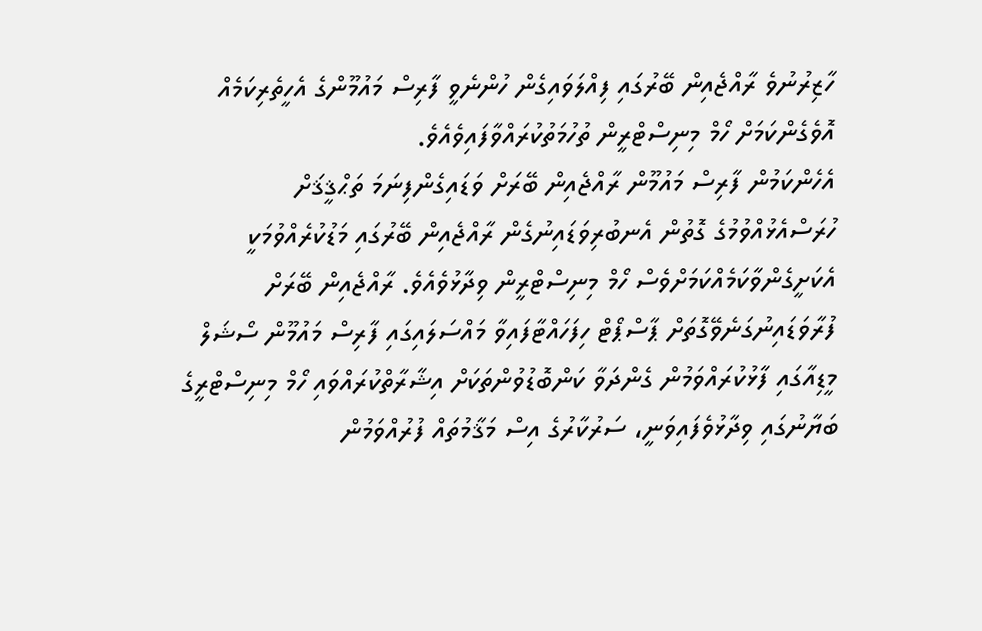ހާޒިރުނުވެ ރާއްޖެއިން ބޭރުގައި ފިއްލަވައިގެން ހުންނެވީ ފާރިސް މައުމޫންގެ އެހީތެރިކަމެއް އޮވެގެންކަމަށް ހޯމް މިނިސްޓްރީން ތުހުމަތުކުރައްވާފައިވެއެވެ.
އެހެންކަމުން ފާރިސް މައުމޫން ރާއްޖެއިން ބޭރަށް ވަޑައިގެންފިނަމަ ތަޙްޤީޤަށް ހުރަސްއެޅުއްވުމުގެ ގޮތުން އެނބުރިވަޑައިނުގެން ރާއްޖެއިން ބޭރުގައި މަޑުކުރެއްވުމަކީ އެކަށީގެންވާކަމެއްކަމަށްވެސް ހޯމް މިނިސްޓްރީން ވިދާޅުވެއެވެ. ރާއްޖެއިން ބޭރަށް ފުރާވަޑައިނުގަނެވޭގޮތަށް ޕާސްޕޯޓް ހިފަހައްޓާފައިވާ މައްސަލައިގައި ފާރިސް މައުމޫން ސޯޝަލް މީޑިއާގައި ފާޅުކުރައްވަމުން ގެންދަވާ ކަންބޮޑުވުންތަކަށް އިޝާރާތްކުރައްވައި ހޯމް މިނިސްޓްރީގެ ބަޔާނުގައި ވިދާޅުވެފައިވަނީ، ސަރުކާރުގެ އިސް މަޤާމުތައް ފުރުއްވަމުން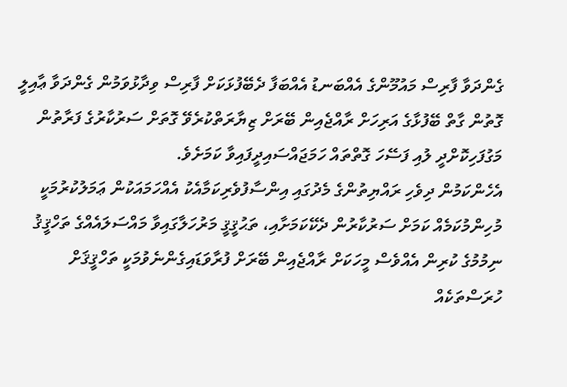ގެންދަވާ ފާރިސް މައުމޫންގެ އެއްބަނޑު އެއްބަފާ ދެބޭފުޅަކަށް ފާރިސް ވިދާޅުވަމުން ގެންދަވާ ޢާއިލީ ގޮތުން ގާތް ބޭފުޅާގެ އަރިހަށް ރާއްޖެއިން ބޭރަށް ޒިޔާރަތްކުރެވޭ ގޮތަށް ސަރުކާރުގެ ފަރާތުން މަގުފަހިކޮށްދީ ލުއި ފަސޭހަ ގޮތްތައް ހަމަޖައްސައިދީފައިވާ ކަމަށެވެ.
އެހެންކަމުން ދިވެހި ރައްޔިތުންގެ މެދުގައި އިންސާފުވެރިކަމާއެކު އެއްހަމައަކުން ޢަމަލުކުރުމަކީ މުހިންމުކަމެއް ކަމަށް ސަރުކާރުން ދެކޭކަމަށާއި، ތަޙުޤީޤީ މަރުހަލާގައިވާ މައްސަލައެއްގެ ތަހްޤީޤު ނިމުމުގެ ކުރިން އެއްވެސް މީހަކަށް ރާއްޖެއިން ބޭރަށް ފުރާވަޑައިގެންނެވުމަކީ ތަހްޤީޤަށް ހުރަސްތަކެއް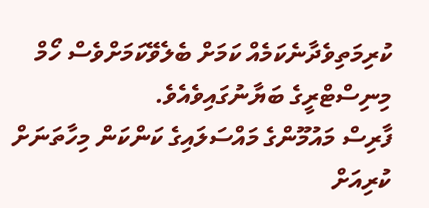ކުރިމަތިވެދާނެކަމެއް ކަމަށް ބެލެވޭކަމަށްވެސް ހޯމް މިނިސްޓްރީގެ ބަޔާނުގައިވެއެވެ.
ފާރިސް މައުމޫންގެ މައްސަލައިގެ ކަންކަން މިހާތަނަށް ކުރިއަށް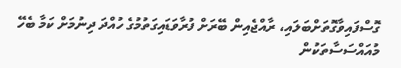ގޮސްފައިވާގޮތަށްބަލައި، ރާއްޖެއިން ބޭރަށް ފުރާވަޑައިގަތުމުގެ ހުއްދަ ދިނުމަށް ކަމާ ބެހޭ މުއައްސަސާތަކުން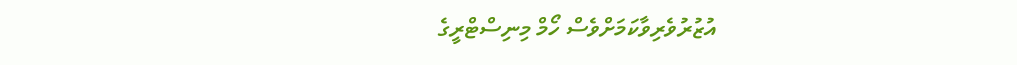އުޒުރުވެރިވާކަމަށްވެސް ހޯމް މިނިސްޓްރީގެ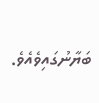ބަޔާނުގައިވެއެވެ.